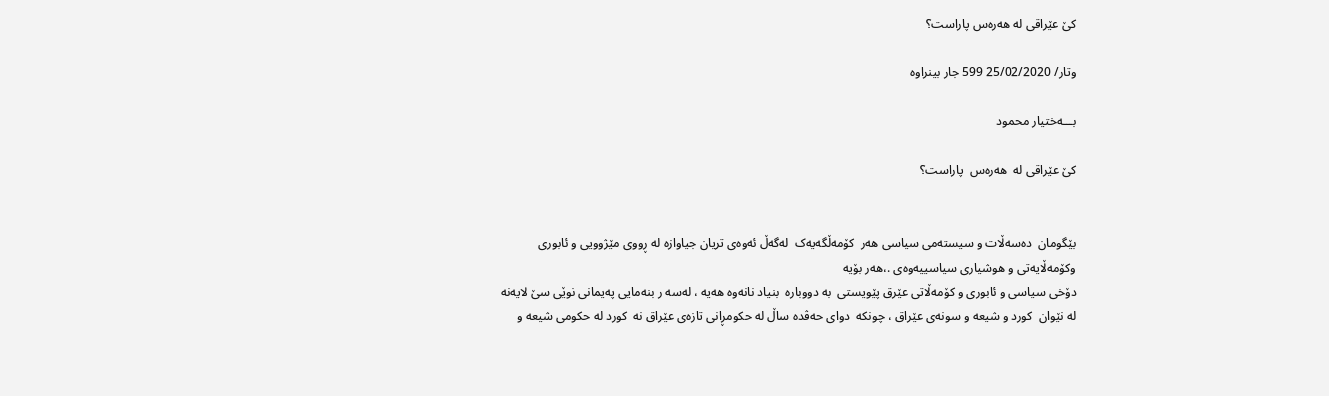کێ عێراقی لە هەرەس پاراست؟

وتار/ 25/02/2020 599 جار بینراوە

بـــەختیار محمود

کێ عێراقی لە  هەرەس  پاراست؟


بێگومان  دەسەڵات و سیستەمی سیاسی هەر  کۆمەڵگەیەک  لەگەڵ ئەوەی تریان جیاوازە له ڕووی مێژوویی و ئابوری وکۆمەڵایەتی و هوشیاری سیاسییەوەی .،هەر بۆیە
دۆخی سیاسی و ئابوری و کۆمەڵاتی عێرق پێویستی  بە دووبارە  بنیاد نانەوە هەیە ، لەسە ر بنەمایی پەیمانی نوێی سێ لایەنە لە نێوان  کورد و شیعە و سونەی عێراق ، چونکە  دوای حەڤدە ساڵ لە حکومڕانی تازەی عێراق نە  کورد لە حکومی شیعە و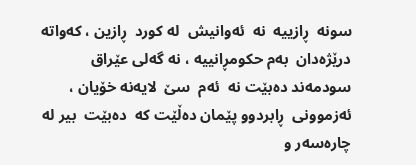سونە  ڕازییە  نە  ئەوانیش  لە کورد  ڕازین ، کەواتە  درێژەدان  بەم حکومڕانییە ، نە گەلی عێراق سودمەند دەبێت نە  ئەم  سێ  لایەنە خۆیان ، ئەزموونی  ڕابردوو پێمان دەڵێت کە  دەبێت  بیر لە چارەسەر و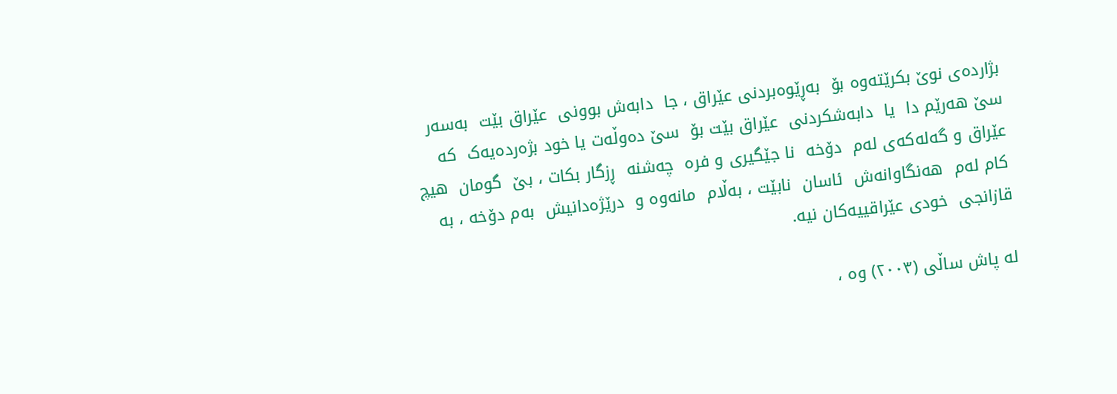بژاردەی نوێ بکرێتەوە بۆ  بەڕێوەبردنی عێراق ، جا  دابەش بوونی  عێراق بێت  بەسەر سێ هەرێم دا  یا  دابەشکردنی  عێراق بێت بۆ  سێ دەوڵەت یا خود بژەردەیەک  کە عێراق و گەلەکەی لەم  دۆخە  نا جێگیری و فرە  چەشنە  ڕزگار بکات ، بێ  گومان  هیچ کام لەم  هەنگاوانەش  ئاسان  نابێت ، بەڵام  مانەوە و  درێژەدانیش  بەم دۆخە ، بە قازانجی  خودی عێراقییەکان نیە.

لە پاش ساڵی (۲۰۰۳) وە ،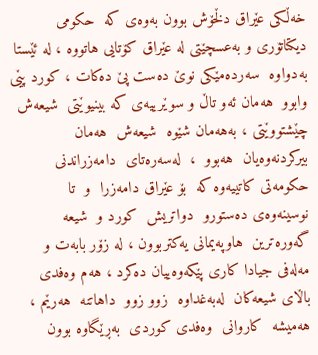خەڵکی عێراق دڵخۆش بوون بەوەی کە  حکومی دیکتاتۆری و بەعسچێتی لە عێراق‌ کۆتایی هاتووە ، لە ئێستا  بەدواوە  سەردەمێکی نوێ دەست پێ دەکات ، کورد پێی وابوو  هەمان ئەو تاڵ و سوێرییەی کە بینیوێتی  شیعەش  چێشتووێتی ، بەهەمان شێوە  شیعەش  هەمان بیرکردنەوەیان  هەبوو  ،  لەسەرەتای  دامەزراندنی حکومەتی کاتییەوە کە  بۆ عێراق دامەزرا  و  تا  نوسینەوەی دەستورو  دواتریش  کورد و  شیعە  گەورەترین  هاوپەیمانی یەکتربوون ، لە زۆر بابەت و مەلەفی جیادا کاری پێکەوەییان دەکرد ، هەم وەفدی  باڵای شیعەکان  لەبەغداوە  زوو زوو  داهاتنە  هەرێم ، هەمیشە  کاروانی  وەفدی کوردی  بەڕێگاوە بوون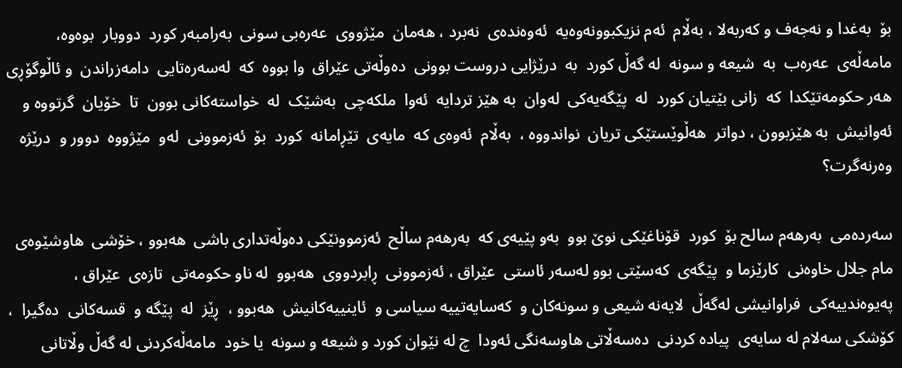بۆ  بەغدا و نەجەف و کەربەلا ، بەڵام  ئەم نزیکبوونەوەیە  ئەوەندەی  نەبرد ، هەمان  مێژووی  عەرەبی سونی  بەرامبەر کورد  دووبار  بوەوە،  مامەڵەی  عەرەب  بە  شیعە و سونە  لە گەڵ کورد  بە  درێژایی دروست بوونی  دەوڵەتی عێراق  وا بووە  کە  لەسەرەتایی  دامەزراندن  و ئاڵوگۆڕی هەر حکومەتێکدا  کە  زانی بێتیان کورد  لە  پێگەیەکی  لەوان  بە هێز تردایە  ئەوا  ملکەچی  بەشێک  لە  خواستەکانی بوون  تا  خۆیان  گرتووە و  ئەوانیش  بە هێزبوون ، دواتر  هەڵوێستێکی تریان  نواندووە ،  بەڵام  ئەوەی کە  مایەی  تێڕامانە  کورد  بۆ  ئەزموونی  لەو  مێژووە  دوور و  درێژە  وەرنەگرت؟

سەردەمی  بەرهەم سالح بۆ  کورد  قۆناغێکی نوێ بوو  بەو پێیەی کە  بەرهەم ساڵح  ئەزموونێکی دەوڵەتداری باشی  هەبوو ، خۆشی  هاوشێوەی مام جلال خاوەنی  کارێزما و  پێگەی  کەسێتی بوو لەسەر ئاستی  عێراق ، ئەزموونی  ڕابردووی  هەبوو  لە ناو حکومەتی  تازەی  عێراق ، پەیوەندییەکی  فراوانیشی لەگەڵ  لایەنە شیعی و سونەکان و  کەسایەتییە سیاسی و  ئاینییەکانیش  هەبوو ،  ڕێز  لە  پێگە و  قسەکانی  دەگیرا  ، کۆشکی سەلام لە سایەی  پیادە کردنی  دەسەڵاتی هاوسەنگی ئەودا  چ لە نێوان کورد و شیعە و سونە  یا خود  مامەڵەکردنی لە گەڵ وڵاتانی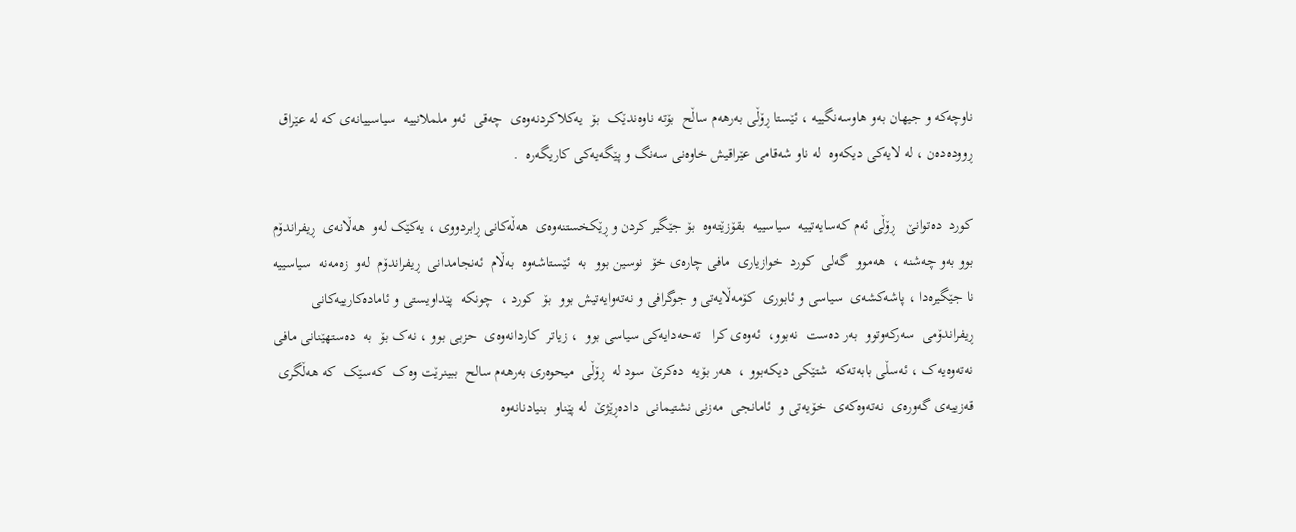ناوچەکە و جیهان بەو هاوسەنگییە ، ئێستا ڕۆڵی بەرهەم ساڵح  بۆتە ناوەندێک  بۆ  یەکلاکردنەوەی  چەقی  ئەو ململانییە  سیاسییانەی کە لە عێراق  ڕوودەدەن ، لە لایەکی دیکەوە  لە ناو شەقامی عێراقیش خاوەنی سەنگ و پێگەیەکی کاریگەرە  .

کورد  دەتوانێ   ڕۆڵی ئەم کەسایەتییە  سیاسییە  بقۆزێتەوە  بۆ جێگیر کردن و ڕێکخستنەوەی  هەڵەکانی ڕابردووی ، یەکێک لەو  هەڵانەی  ڕیفراندۆم بوو بەو چەشنە ،  هەموو  گەلی  کورد  خوازیاری  مافی‌ چارەی خۆ  نوسین بوو  بە  ئێستاشەوە  بەڵام  ئەنجامدانی  ڕیفراندۆم  لەو  زەمەنە  سیاسییە  نا جێگیرەدا ، پاشەکشەی  سیاسی و ئابوری  کۆمەڵایەتی و جوگرافی و نەتەوایەتیش بوو  بۆ  کورد ،  چونکە  پێداویستی و ئامادەکارییەکانی   ڕیفراندۆمی  سەرکەوتوو  بەر دەست  نەبوو،  ئەوەی کرا   تەحەدایەکی سیاسی بوو  ، زیاتر  کاردانەوەی  حزبی بوو ، نەک بۆ  بە  دەستهێنانی مافی نەتەوەیەک ، ئەسڵی بابەتەکە  شتێکی دیکەبوو ،  هەر بۆیە  دەکرێ  سود لە  ڕۆڵی  میحوەری بەرهەم سالح  ببینرێت وەک  کەسێک  کە هەڵگری  قەزییەی گەورەی  نەتەوەکەی  خۆیەتی و  ئامانجی  مەزنی نشتیمانی  دادەڕێژێ  لە پێناو  بنیادنانەوە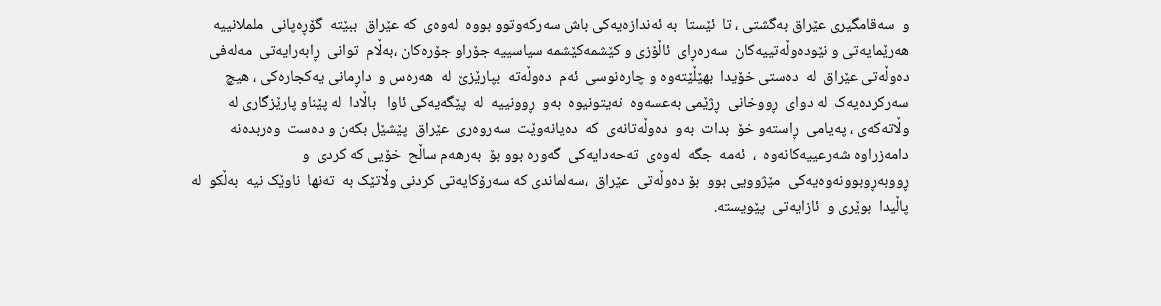و  سەقامگیری عێراق بەگشتی ، تا  ئێستا  بە ئەندازەیەکی باش سەرکەوتوو بووە  لەوەی  کە عێراق  ببێتە  گۆڕەپانی  ململانییە هەرێمایەتی و نێودەوڵەتییەکان  سەرەڕای  ئاڵۆزی و کێشمەکێشمە سیاسییە جۆراو جۆرەکان ،بەڵام  توانی  ڕابەرایەتی  مەلەفی  دەوڵەتی عێراق  لە  دەستی خۆیدا  بهێڵێتەوە و چارەنوسی  ئەم  دەوڵەتە  بپارێزێ  لە  هەرەس و  داڕمانی یەکجارەکی ، هیچ  سەرکردەیەک  لە دوای  ڕووخانی  ڕژێمی بەعسەوە  نەیتونیوە  بەو  ڕوونییە  لە  پێگەیەکی ئاوا   باڵادا  لە پێناو پارێزگاری لە  وڵاتەکەی ، پەیامی  ڕاستەو خۆ  بدات  بەو  دەوڵەتانەی  کە  دەیانەوێت  سەروەری  عێراق  پێشێل بکەن و دەست  وەربدەنە  دامەزراوە شەرعییەکانەوە  ،  ئەمە  جگە  لەوەی  تەحەدایەکی  گەورە بوو ‌بۆ  بەرهەم ساڵح  خۆیی کە کردی  و  ڕووبەڕوبوونەوەیەکی  مێژوویی بوو  بۆ دەوڵەتی  عێراق  ،سەلماندی کە سەرۆکایەتی کردنی وڵاتێک بە  تەنها  ناوێک نیە  بەڵکو  لە  پاڵیدا  بوێری و  ئازایەتی  پێویستە.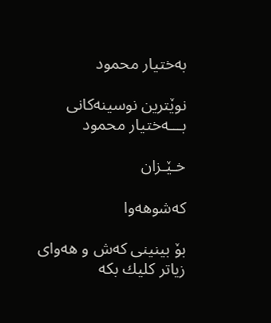بەختیار محمود

نوێترین نوسینەکانی بـــەختیار محمود

خـێـزان

کەشوهەوا

بۆ بینینی كه‌ش و هه‌وای زیاتر كلیك بكه‌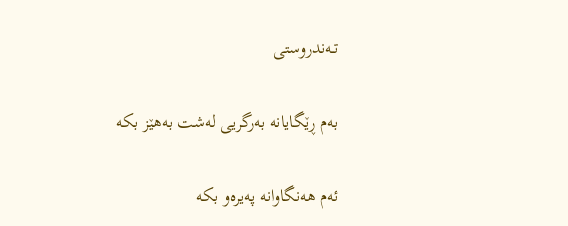تـه‌ندروستی

به‌م ڕێگایانه‌ به‌رگریی‌ له‌شت به‌هێز بكه‌

ئه‌م هه‌نگاوانه‌ په‌یره‌و بكه‌